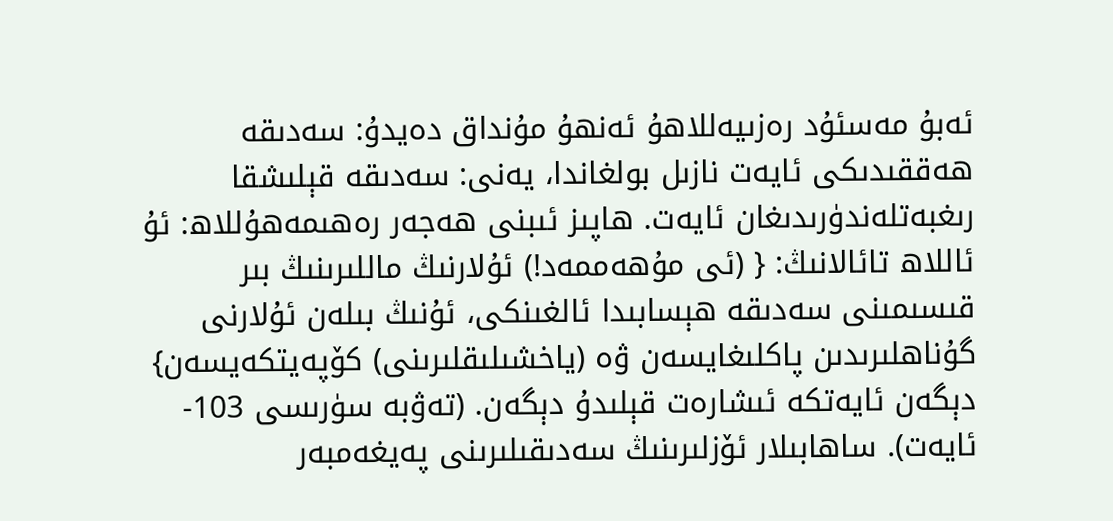ئەبۇ مەسئۇد رەزىيەللاھۇ ئەنھۇ مۇنداق دەيدۇ: سەدىقە ھەققىدىكى ئايەت نازىل بولغاندا، يەنى: سەدىقە قېلىشقا رىغبەتلەندۈرىدىغان ئايەت. ھاپىز ئىبنى ھەجەر رەھىمەھۇللاھ: ئۇ ئاللاھ تائالانىڭ: { (ئى مۇھەممەد!) ئۇلارنىڭ ماللىرىنىڭ بىر قىسىمىنى سەدىقە ھېسابىدا ئالغىنكى، ئۇنىڭ بىلەن ئۇلارنى گۇناھلىرىدىن پاكلىغايسەن ۋە (ياخشىلىقلىرىنى) كۆپەيتكەيسەن} دېگەن ئايەتكە ئىشارەت قېلىدۇ دېگەن. (تەۋبە سۈرىسى 103- ئايەت). ساھابىلار ئۆزلىرىنىڭ سەدىقىلىرىنى پەيغەمبەر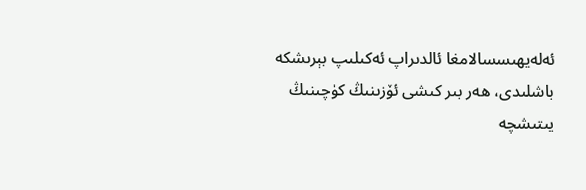ئەلەيھىسسالامغا ئالدىراپ ئەكىلىپ بېرىشكە باشلىدى، ھەر بىر كىشى ئۆزىنىڭ كۈچىنىڭ يىتىشچە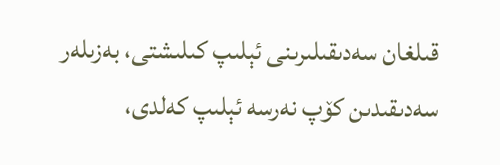قىلغان سەدىقىلىرىنى ئېلىپ كىلىشتى، بەزىلەر سەدىقىدىن كۆپ نەرسە ئېلىپ كەلدى،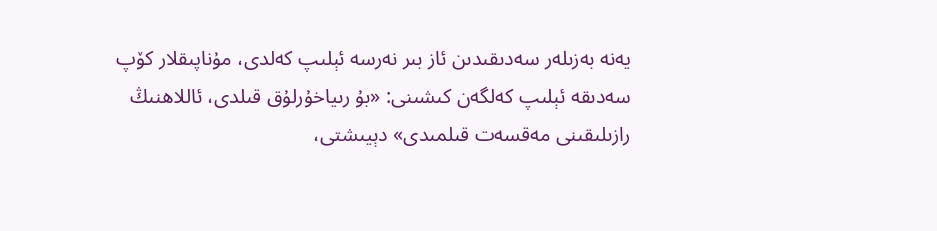يەنە بەزىلەر سەدىقىدىن ئاز بىر نەرسە ئېلىپ كەلدى، مۇناپىقلار كۆپ سەدىقە ئېلىپ كەلگەن كىشىنى: «بۇ رىياخۇرلۇق قىلدى، ئاللاھنىڭ رازىلىقىنى مەقسەت قىلمىدى» دېيىشتى،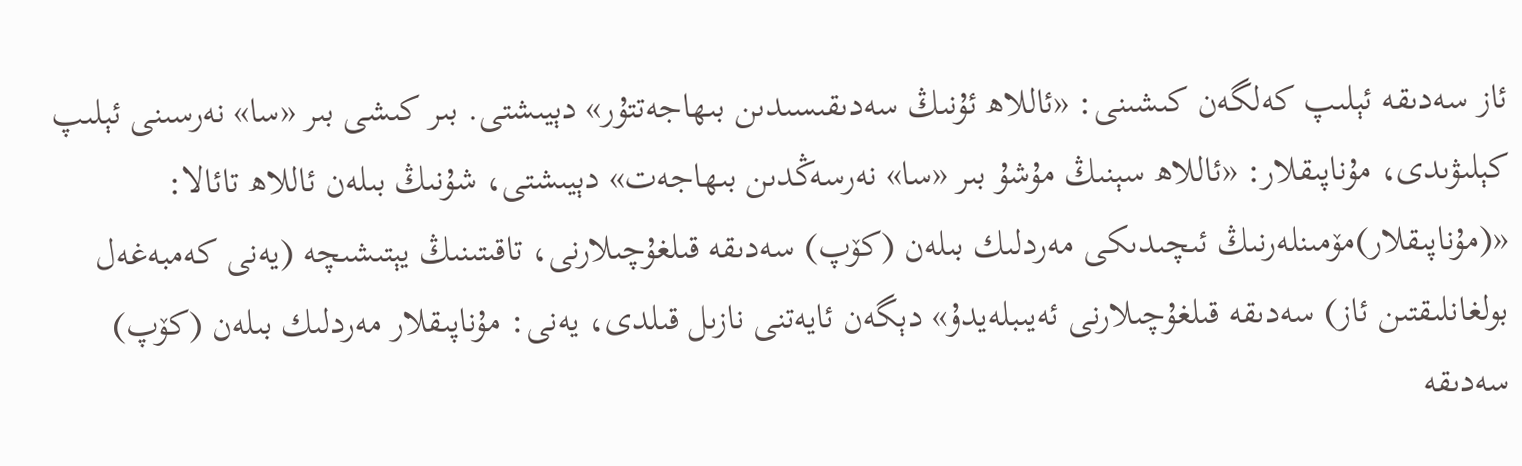ئاز سەدىقە ئېلىپ كەلگەن كىشىنى: «ئاللاھ ئۇنىڭ سەدىقىسىدىن بىھاجەتتۇر» دېيىشتى. بىر كىشى بىر «سا» نەرسىنى ئېلىپ كېلىۋىدى، مۇناپىقلار: «ئاللاھ سېنىڭ مۇشۇ بىر «سا» نەرسەڭدىن بىھاجەت» دېيىشتى، شۇنىڭ بىلەن ئاللاھ تائالا: «(مۇناپىقلار)مۆمىنلەرنىڭ ئىچىدىكى مەردلىك بىلەن (كۆپ) سەدىقە قىلغۇچىلارنى، تاقىتىنىڭ يېتىشىچە (يەنى كەمبەغەل بولغانلىقتىن ئاز) سەدىقە قىلغۇچىلارنى ئەيىبلەيدۇ» دېگەن ئايەتنى نازىل قىلدى، يەنى: مۇناپىقلار مەردلىك بىلەن (كۆپ) سەدىقە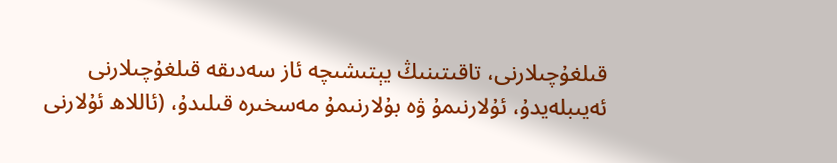قىلغۇچىلارنى، تاقىتىنىڭ يېتىشىچە ئاز سەدىقە قىلغۇچىلارنى ئەيىبلەيدۇ، ئۇلارنىمۇ ۋە بۇلارنىمۇ مەسخىرە قىلىدۇ، (ئاللاھ ئۇلارنى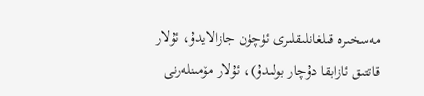مەسخىرە قىلغانلىقلىرى ئۈچۈن جازالايدۇ، ئۇلار قاتتىق ئازابقا دۇچار بولىدۇ)، ئۇلار مۆمىنلەرنى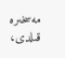مەسخىرە قىلدى،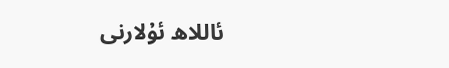ئاللاھ ئۇلارنى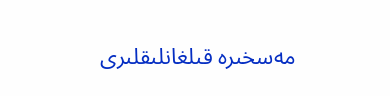مەسخىرە قىلغانلىقلىرى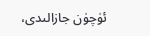ئۈچۈن جازالىدى،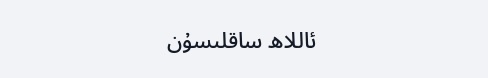ئاللاھ ساقلىسۇن